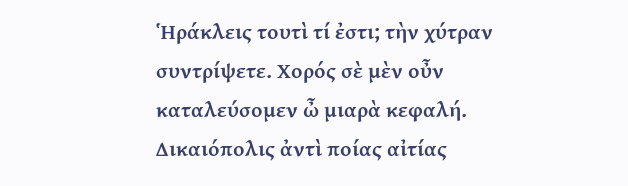Ἡράκλεις τουτὶ τί ἐστι; τὴν χύτραν συντρίψετε. Χορός σὲ μὲν οὖν καταλεύσομεν ὦ μιαρὰ κεφαλή. Δικαιόπολις ἀντὶ ποίας αἰτίας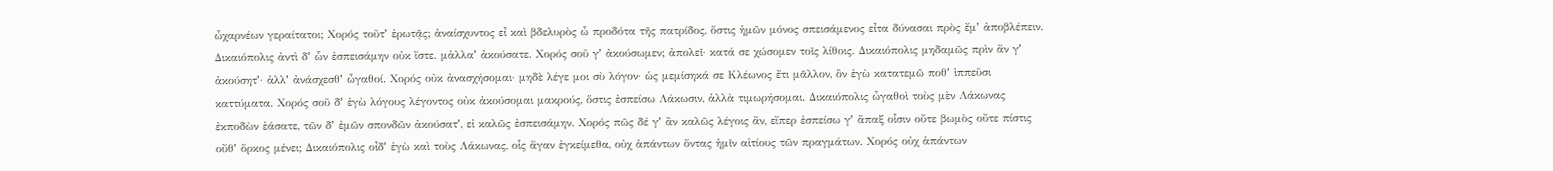ὦχαρνέων γεραίτατοι; Χορός τοῦτʼ ἐρωτᾷς; ἀναίσχυντος εἶ καὶ βδελυρὸς ὦ προδότα τῆς πατρίδος, ὅστις ἡμῶν μόνος σπεισάμενος εἶτα δύνασαι πρὸς ἔμʼ ἀποβλέπειν. Δικαιόπολις ἀντὶ δʼ ὧν ἐσπεισάμην οὐκ ἴστε. μἀλλαʼ ἀκούσατε. Χορός σοῦ γʼ ἀκούσωμεν; ἀπολεῖ· κατά σε χώσομεν τοῖς λίθοις. Δικαιόπολις μηδαμῶς πρὶν ἄν γʼ ἀκούσητʼ· ἀλλʼ ἀνάσχεσθʼ ὦγαθοί. Χορός οὐκ ἀνασχήσομαι· μηδὲ λέγε μοι σὺ λόγον· ὡς μεμίσηκά σε Κλέωνος ἔτι μᾶλλον, ὃν ἐγὼ κατατεμῶ ποθʼ ἱππεῦσι καττύματα. Χορός σοῦ δʼ ἐγὼ λόγους λέγοντος οὐκ ἀκούσομαι μακρούς, ὅστις ἐσπείσω Λάκωσιν, ἀλλὰ τιμωρήσομαι. Δικαιόπολις ὦγαθοὶ τοὺς μὲν Λάκωνας ἐκποδὼν ἐάσατε, τῶν δʼ ἐμῶν σπονδῶν ἀκούσατʼ, εἰ καλῶς ἐσπεισάμην. Χορός πῶς δέ γʼ ἂν καλῶς λέγοις ἄν, εἴπερ ἐσπείσω γʼ ἅπαξ οἷσιν οὔτε βωμὸς οὔτε πίστις οὔθʼ ὅρκος μένει; Δικαιόπολις οἶδʼ ἐγὼ καὶ τοὺς Λάκωνας, οἷς ἄγαν ἐγκείμεθα, οὐχ ἁπάντων ὄντας ἡμῖν αἰτίους τῶν πραγμάτων. Χορός οὐχ ἁπάντων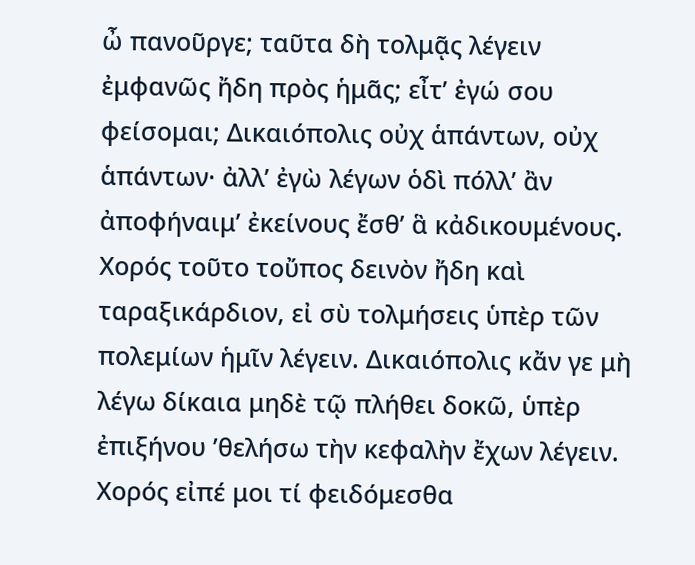ὦ πανοῦργε; ταῦτα δὴ τολμᾷς λέγειν ἐμφανῶς ἤδη πρὸς ἡμᾶς; εἶτʼ ἐγώ σου φείσομαι; Δικαιόπολις οὐχ ἁπάντων, οὐχ ἁπάντων· ἀλλʼ ἐγὼ λέγων ὁδὶ πόλλʼ ἂν ἀποφήναιμʼ ἐκείνους ἔσθʼ ἃ κἀδικουμένους. Χορός τοῦτο τοὔπος δεινὸν ἤδη καὶ ταραξικάρδιον, εἰ σὺ τολμήσεις ὑπὲρ τῶν πολεμίων ἡμῖν λέγειν. Δικαιόπολις κἄν γε μὴ λέγω δίκαια μηδὲ τῷ πλήθει δοκῶ, ὑπὲρ ἐπιξήνου ʼθελήσω τὴν κεφαλὴν ἔχων λέγειν. Χορός εἰπέ μοι τί φειδόμεσθα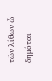τῶν λίθων ὦ δημόται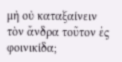μὴ οὐ καταξαίνειν τὸν ἄνδρα τοῦτον ἐς φοινικίδα;